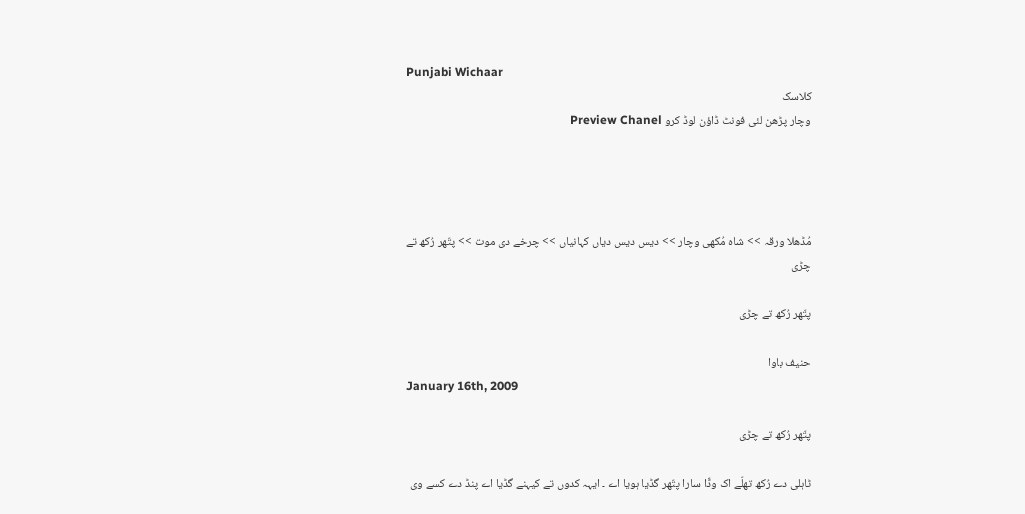Punjabi Wichaar
کلاسک
وچار پڑھن لئی فونٹ ڈاؤن لوڈ کرو Preview Chanel




مُڈھلا ورقہ >> شاہ مُکھی وچار >> دیس دیس دیاں کہانیاں >> چرخے دی موت >> پتّھر رُکھ تے چڑی

پتّھر رُکھ تے چڑی

حنیف باوا
January 16th, 2009

پتّھر رُکھ تے چڑی

ٹاہلی دے رُکھ تھلّے اک وڈّا سارا پتّھر گڈیا ہویا اے ۔ ایہہ کدوں تے کیہنے گڈیا اے پنڈ دے کسے وی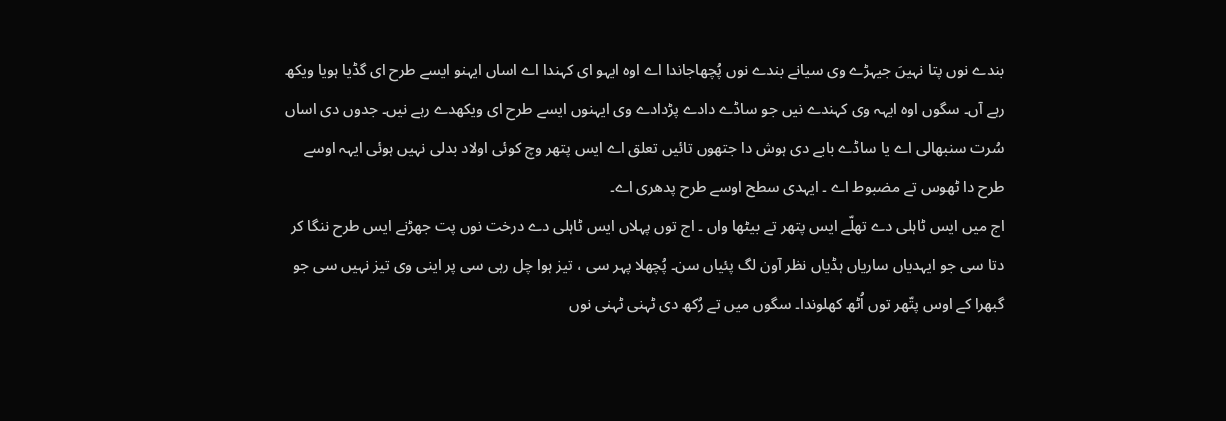بندے نوں پتا نہیںَ جیہڑے وی سیانے بندے نوں پُچھاجاندا اے اوہ ایہو ای کہندا اے اساں ایہنو ایسے طرح ای گڈیا ہویا ویکھ رہے آں۔ سگوں اوہ ایہہ وی کہندے نیں جو ساڈے دادے پڑدادے وی ایہنوں ایسے طرح ای ویکھدے رہے نیں۔ جدوں دی اساں سُرت سنبھالی اے یا ساڈے بابے دی ہوش دا جتھوں تائیں تعلق اے ایس پتھر وچ کوئی اولاد بدلی نہیں ہوئی ایہہ اوسے طرح دا ٹھوس تے مضبوط اے ۔ ایہدی سطح اوسے طرح پدھری اے۔
اج میں ایس ٹاہلی دے تھلّے ایس پتھر تے بیٹھا واں ۔ اج توں پہلاں ایس ٹاہلی دے درخت نوں پت جھڑنے ایس طرح ننگا کر دتا سی جو ایہدیاں ساریاں ہڈیاں نظر آون لگ پئیاں سن۔ پُچھلا پہر سی ، تیز ہوا چل رہی سی پر اینی وی تیز نہیں سی جو گبھرا کے اوس پتّھر توں اُٹھ کھلوندا۔ سگوں میں تے رُکھ دی ٹہنی ٹہنی نوں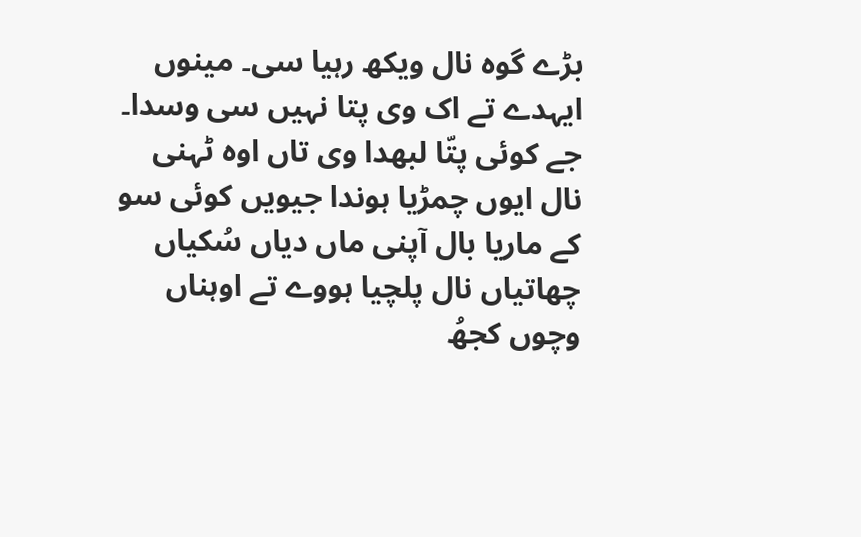بڑے گوہ نال ویکھ رہیا سی۔ مینوں ایہدے تے اک وی پتا نہیں سی وسدا۔ جے کوئی پتّا لبھدا وی تاں اوہ ٹہنی نال ایوں چمڑیا ہوندا جیویں کوئی سو کے ماریا بال آپنی ماں دیاں سُکیاں چھاتیاں نال پلچیا ہووے تے اوہناں وچوں کجھُ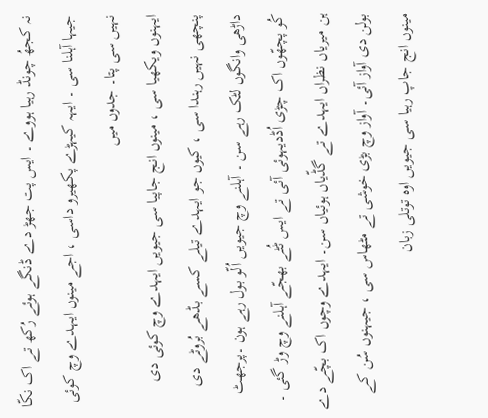نہ کجھُ چونڈ رہیا ہووے ۔ ایس پت جھڑ دے ڈنگے ہوئے رُکھ تے اک نکّا جیہا آہلنا سی ۔ ایہہ کیہڑے پکھیرو داسی ، اجے مینوں ایہدے وچ کوئی نہیں سی پتا۔ جدوں میں
ایہنوں ویکھیا سی ، مینوں انج جاپیا سی جیویں ایہدے وچ کوئی دی پنچھی نہیں رہندا سی ، کیوں جو ایہدے تیلے کسے بڈھے بُروٹے دی داڑھی وانگوں لٹک رہے سن ۔ آہلنے وچ جیویں اُلّو بول رہے ہون ۔پرجھٹ کُو پچھّوں اک چڑی اُڈدیہوئی آئی تے ایس ٹُٹے بھجّے آہلنے وچ وڑ گئی ۔ ہن میریاں نظراں ایہدے تے گڈّیاں ہوئیاں سن۔ ایہدے وچوں اک بچّے دے بولن دی آواز آئی۔ آواز وچ بڑی خوشی تے مٹھاس سی ، جیہنوں سُن کے مینوں انج جاپ رہیا سی جیویں اوہ توتلی زبان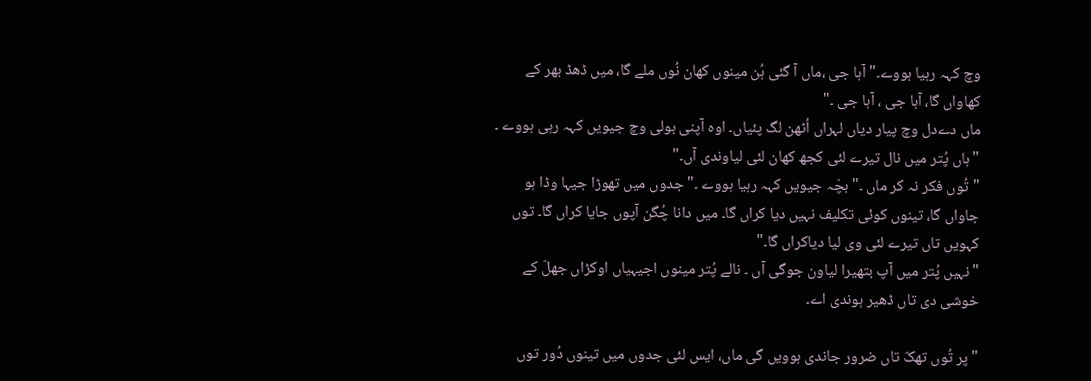وچ کہہ رہیا ہووے۔" آہا جی ،ماں آ گئی ہُن مینوں کھان نُوں ملے گا، میں ڈھڈ بھر کے کھاواں گا، آہا جی ، آہا جی ۔"
ماں دےدل وچ پیار دیاں لہراں اُٹھن لگ پئیاں۔ اوہ آپنی بولی وچ جیویں کہہ رہی ہووے ۔ "ہاں پُتر میں نال تیرے لئی کجھ کھان لئی لیاوندی آں۔"
"تُوں فکر نہ کر ماں ۔"بچّہ جیویں کہہ رہیا ہووے ۔"جدوں میں تھوڑا جیہا وڈا ہو جاواں گا، تینوں کوئی تکلیف نہیں دیا کراں گا۔ میں دانا چُگن آپوں جایا کراں گا۔ توں کہویں تاں تیرے لئی وی لیا دیاکراں گا۔"
"نہیں پُتر میں آپ بتھیرا لیاون جوگی آں ۔ نالے پُتر مینوں اجیہیاں اوکڑاں جھلّ کے خوشی دی تاں ڈھیر ہوندی اے۔

"پر تُوں تھکّ تاں ضرور جاندی ہوویں گی ماں، ایس لئی جدوں میں تینوں دُور توں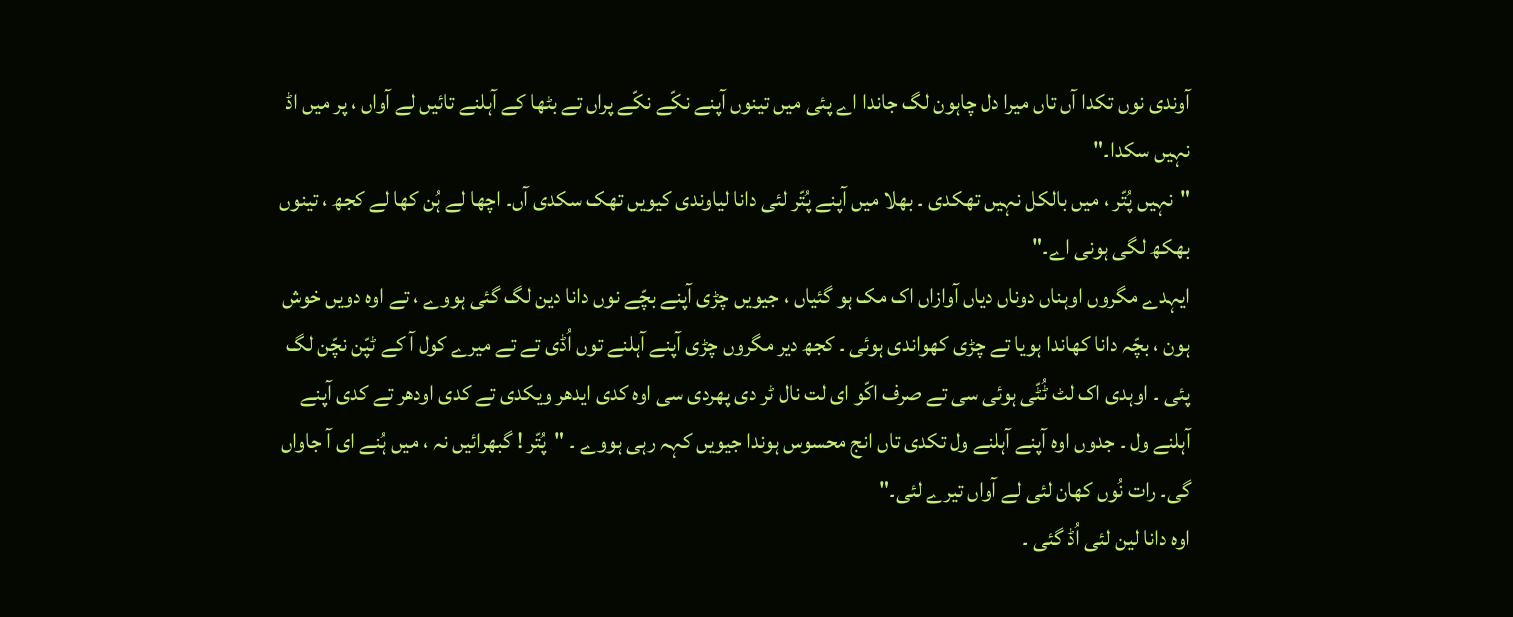آوندی نوں تکدا آں تاں میرا دل چاہون لگ جاندا اے پئی میں تینوں آپنے نکّے نکّے پراں تے بٹھا کے آہلنے تائیں لے آواں ، پر میں اڈ نہیں سکدا۔"
"نہیں پُتّر ، میں بالکل نہیں تھکدی ۔ بھلا میں آپنے پُتّر لئی دانا لیاوندی کیویں تھک سکدی آں۔ اچھا لے ہُن کھا لے کجھ ، تینوں بھکھ لگی ہونی اے۔"
ایہدے مگروں اوہناں دوناں دیاں آوازاں اک مک ہو گئیاں ، جیویں چڑی آپنے بچّے نوں دانا دین لگ گئی ہووے ، تے اوہ دویں خوش ہون ، بچّہ دانا کھاندا ہویا تے چڑی کھواندی ہوئی ۔ کجھ دیر مگروں چڑی آپنے آہلنے توں اُڈی تے تے میرے کول آ کے ٹپّن نچّن لگ پئی ۔ اوہدی اک لٹ ٹُٹّی ہوئی سی تے صرف اکّو ای لت نال ٹر دی پھردی سی اوہ کدی ایدھر ویکدی تے کدی اودھر تے کدی آپنے آہلنے ول ۔ جدوں اوہ آپنے آہلنے ول تکدی تاں انج محسوس ہوندا جیویں کہہ رہی ہووے ۔ "پُتّر ! گبھرائیں نہ ، میں ہُنے ای آ جاواں گی۔ رات نُوں کھان لئی لے آواں تیرے لئی۔"
اوہ دانا لین لئی اُڈ گئی ۔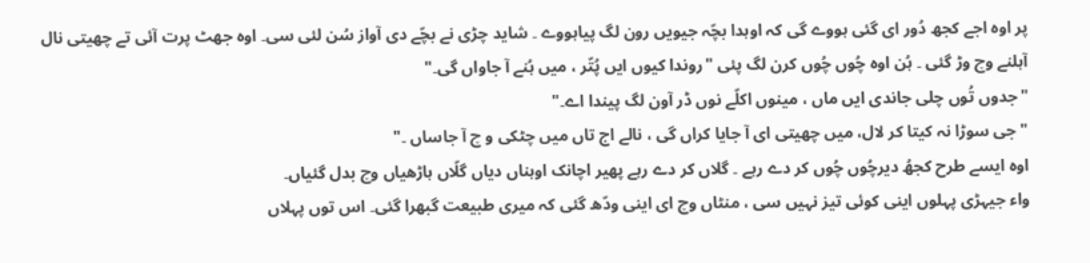پر اوہ اجے کجھ دُور ای گئی ہووے گی کہ اوہدا بچّہ جیویں رون لگ پیاہووے ۔ شاید چڑی نے بچّے دی آواز سُن لئی سی۔ اوہ جھٹ پرت آئی تے چھیتی نال آہلنے وچ وڑ گئی ۔ ہُن اوہ چُوں چُوں کرن لگ پئی "روندا کیوں ایں پُتّر ، میں ہُنے آ جاواں گی۔"
"جدوں تُوں چلی جاندی ایں ماں ، مینوں اکلّے نوں ڈر آون لگ پیندا اے۔"
"جی سوڑا نہ کیتا کر لال، میں چھیتی ای آ جایا کراں گی ، نالے اج تاں میں چٹکی و چ آ جاساں ۔"
اوہ ایسے طرح کجھُ دیرچُوں چُوں کر دے رہے ۔ گلاں کر دے رہے پھیر اچانک اوہناں دیاں گلّاں ہاڑھیاں وچ بدل گئیاں۔
واء جیہڑی پہلوں اینی کوئی تیز نہیں سی ، منٹاں وچ ای اینی ودّھ گئی کہ میری طبیعت گبھرا گئی۔ اس توں پہلاں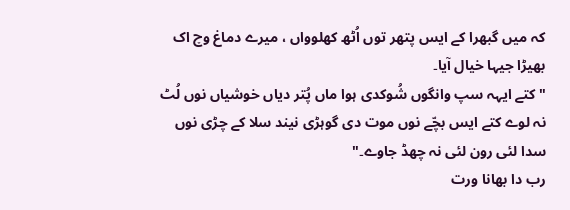کہ میں گبھرا کے ایس پتھر توں اُٹھ کھلوواں ، میرے دماغ وچ اک بھیڑا جیہا خیال آیا۔
"کتے ایہہ سپ وانگوں شُوکدی ہوا ماں پُتر دیاں خوشیاں نوں لُٹ نہ لوے کتے ایس بچّے نوں موت دی گوہڑی نیند سلا کے چڑی نوں سدا لئی رون لئی نہ چھڈ جاوے۔"
رب دا بھانا ورت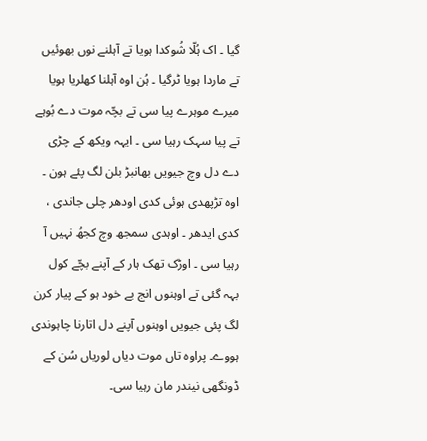گیا ۔ اک ہُلّا شُوکدا ہویا تے آہلنے نوں بھوئیں تے ماردا ہویا ٹرگیا ۔ ہُن اوہ آہلنا کھلریا ہویا میرے موہرے پیا سی تے بچّہ موت دے بُوہے تے پیا سہک رہیا سی ۔ ایہہ ویکھ کے چڑی دے دل وچ جیویں بھانبڑ بلن لگ پئے ہون ۔ اوہ تڑپھدی ہوئی کدی اودھر چلی جاندی ، کدی ایدھر ۔ اوہدی سمجھ وچ کجھُ نہیں آ رہیا سی ۔ اوڑک تھک ہار کے آپنے بچّے کول بہہ گئی تے اوہنوں انج بے خود ہو کے پیار کرن لگ پئی جیویں اوہنوں آپنے دل اتارنا چاہوندی ہووے۔ پراوہ تاں موت دیاں لوریاں سُن کے ڈونگھی نیندر مان رہیا سی۔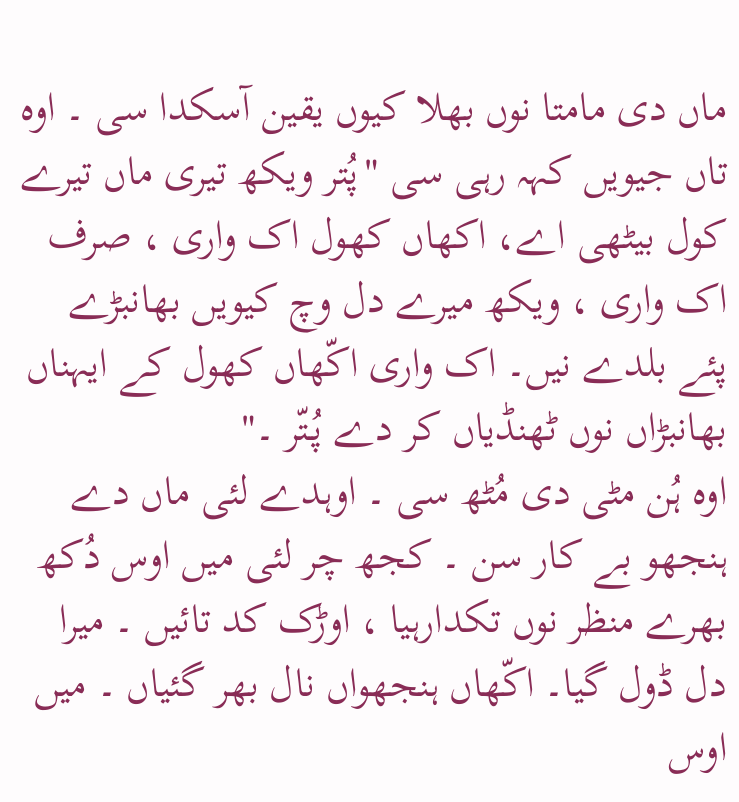ماں دی مامتا نوں بھلا کیوں یقین آسکدا سی ۔ اوہ تاں جیویں کہہ رہی سی "پُتر ویکھ تیری ماں تیرے کول بیٹھی اے، اکھاں کھول اک واری ، صرف اک واری ، ویکھ میرے دل وچ کیویں بھانبڑے پئے بلدے نیں۔ اک واری اکّھاں کھول کے ایہناں بھانبڑاں نوں ٹھنڈیاں کر دے پُتّر ۔"
اوہ ہُن مٹی دی مُٹھ سی ۔ اوہدے لئی ماں دے ہنجھو بے کار سن ۔ کجھ چر لئی میں اوس دُکھ بھرے منظر نوں تکدارہیا ، اوڑک کد تائیں ۔ میرا دل ڈول گیا۔ اکّھاں ہنجھواں نال بھر گئیاں ۔ میں اوس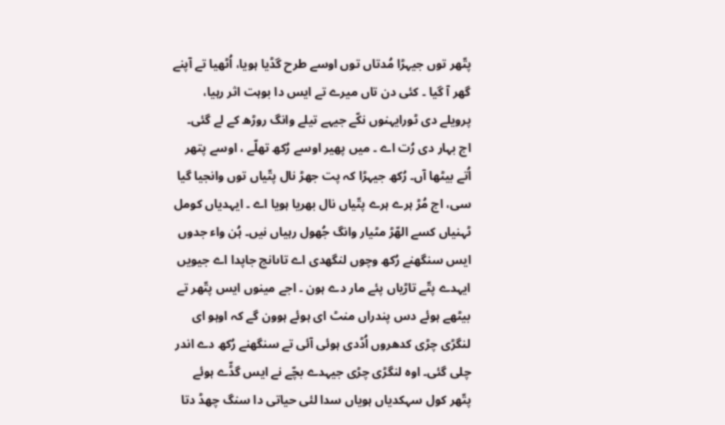پتّھر توں جیہڑا مُدتاں توں اوسے طرح گڈیا ہویا، اُٹھیا تے آپنے گھر آ گیا ۔ کئی دن تاں میرے تے ایس دا بوہت اثر رہیا، پرویلے دی ٹورایہنوں نکّے جیہے تیلے وانگ روڑھ کے لے گئی۔
اج بہار دی رُت اے ۔ میں پھیر اوسے رُکھ تھلّے ، اوسے پتھر اُتے بیٹھا آں۔ رُکھ جیہڑا کہ پت جھڑ نال پتّیاں توں وانجیا گیا سی، اج مُڑ ہرے ہرے پتّیاں نال بھریا ہویا اے ۔ ایہدیاں کومل ٹہنیاں کسے الھّڑ مٹیار وانگ جُھول رہیاں نیں۔ ہُن واء جدوں ایس سنگھنے رُکھ وچوں لنگھدی اے تاںانج جاپدا اے جیویں ایہدے پتّے تاڑیاں پئے مار دے ہون ۔ اجے مینوں ایس پتّھر تے بیٹھے ہوئے دس پندراں منٹ ای ہوئے ہوون گے کہ اوہو ای لنگڑی چڑی کدھروں اُڈدی ہوئی آئی تے سنگھنے رُکھ دے اندر چلی گئی۔ اوہ لنگڑی چڑی جیہدے بچّے نے ایس گڈّے ہوئے پتّھر کول سہکدیاں ہویاں سدا لئی حیاتی دا سنگ چھڈ دتا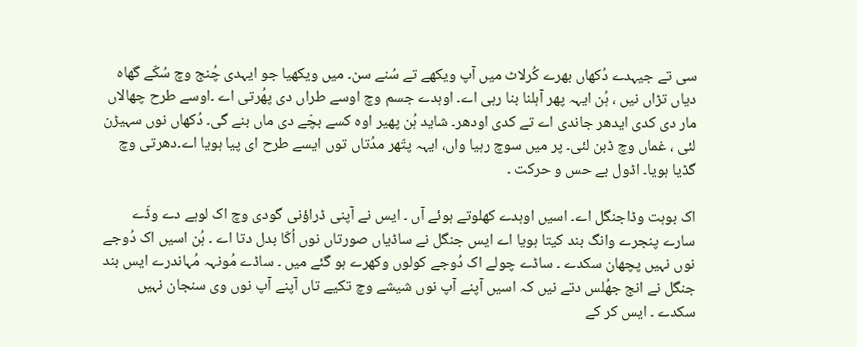سی تے جیہدے دُکھاں بھرے کُرلاٹ میں آپ ویکھے تے سُنے سن۔ میں ویکھیا جو ایہدی چُنج وچ سُکّے گھاہ دیاں تڑاں نیں ، ہُن ایہہ پھر آہلنا بنا رہی اے۔ اوہدے جسم وچ اوسے طراں دی پھُرتی اے ۔اوسے طرح چھالاں مار دی کدی ایدھر جاندی اے تے کدی اودھر۔ شاید ہُن پھیر اوہ کسے بچّے دی ماں بنے گی۔ دُکھاں نوں سہیڑن لئی ، غماں وچ ڈبن لئی۔ پر میں سوچ رہیا واں، ایہہ پتّھر مدُتاں توں ایسے طرح ای پیا ہویا اے۔دھرتی وچ گڈیا ہویا۔ اڈول بے حس و حرکت ۔

اک بوہت وڈاجنگل اے۔ اسیں اوہدے کھلوتے ہوئے آں ۔ ایس نے آپنی ڈراؤنی گودی وچ اک لوہے دے وڈّے سارے پنجرے وانگ بند کیتا ہویا اے ایس جنگل نے ساڈیاں صورتاں نوں اُکّا بدل دتا اے ۔ ہُن اسیں اک دُوجے نوں نہیں پچھان سکدے ۔ ساڈے چولے اک دُوجے کولوں وکھرے ہو گئے میں ۔ ساڈے مُونہہ مُہاندرے ایس بند جنگل نے انج جھُلس دتے نیں کہ اسیں آپنے آپ نوں شیشے وچ تکیے تاں آپنے آپ نوں وی سنجان نہیں سکدے ۔ ایس کر کے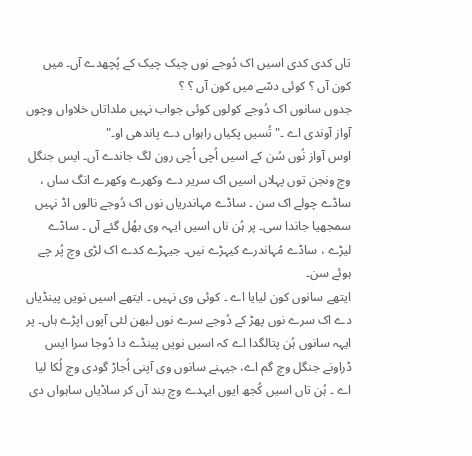تاں کدی کدی اسیں اک دُوجے نوں چیک چیک کے پُچھدے آں۔ میں کون آں ؟ کوئی دسّے میں کون آں ؟ ؟
جدوں سانوں اک دُوجے کولوں کوئی جواب نہیں ملداتاں خلاواں وچوں آواز آوندی اے ۔"تُسیں پکیاں راہواں دے پاندھی او۔"
اوس آواز نُوں سُن کے اسیں اُچی اُچی رون لگ جاندے آں۔ ایس جنگل وچ ونجن توں پہلاں اسیں اک سریر دے وکھرے وکھرے انگ ساں ، ساڈے چولے اک سن ۔ ساڈے مہاندریاں نوں اک دُوجے نالوں اڈ نہیں سمجھیا جاندا سی۔ پر ہُن ناں اسیں ایہہ وی بھُل گئے آں ۔ ساڈے لیڑے ، ساڈے مُہاندرے کیہڑے نیں۔ جیہڑے کدے اک لڑی وچ پُر چے ہوئے سن۔
ایتھے سانوں کون لیایا اے ۔ کوئی وی نہیں ۔ ایتھے اسیں نویں پینڈیاں دے اک سرے نوں پھڑ کے دُوجے سرے نوں لبھن لئی آپوں اپڑے ہاں۔ پر ایہہ سانوں ہُن پتالگدا اے کہ اسیں نویں پینڈے دا دُوجا سرا ایس ڈراونے جنگل وچ گم اے، جیہنے سانوں وی آپنی اُجاڑ گودی وچ لُکا لیا اے ۔ ہُن تاں اسیں کُجھ ایوں ایہدے وچ بند آں کر ساڈیاں ساہواں دی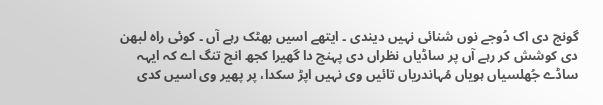گونج دی اک دُوجے نوں شنائی نہیں دیندی ۔ ایتھے اسیں بھٹک رہے آں ۔ کوئی راہ لبھن دی کوشش کر رہے آں پر ساڈیاں نظراں دی پہنچ دا گھیرا کجھ انج تنگ اے کہ ایہہ ساڈے جُھلسیاں ہویاں مُہاندریاں تائیں وی نہیں اپڑ سکدا، پر پھیر وی اسیں کدی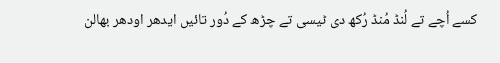کسے اُچے تے لُنڈ مُنڈ رُکھ دی ٹیسی تے چڑھ کے دُور تائیں ایدھر اودھر بھالن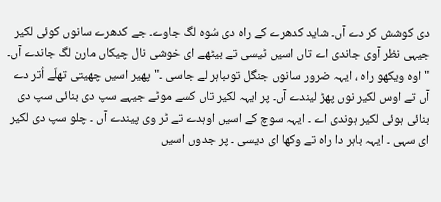دی کوشش کر دے آں۔ شاید کدھرے کے راہ دی سُوہ لگ جاوے۔ جے کدھرے سانوں کوئی لکیر جیہی نظر آوی جاندی اے تاں اسیں ٹیسی تے بیٹھے ای خوشی نال چیکاں مارن لگ جاندے آں۔
"اوہ ویکھو راہ ، ایہہ ضرور سانوں جنگل توںباہر لے جاسی ۔"پھیر اسیں چھیتی تھلّے اُتر دے آں تے اوس لکیر نوں پھڑ لیندے آں۔ پر ایہہ لکیر تاں کسے موٹے جیہے سپ دی بنائی سپ دی بنائی ہوئی لکیر ہوندی اے ۔ ایہہ سوچ کے اسیں اوہدے تے ٹر وی پیندے آں ۔ چلو سپ دی لکیر ای سہی ۔ ایہہ باہر دا راہ تے وکھا ای دیسی ۔ پر جدوں اسیں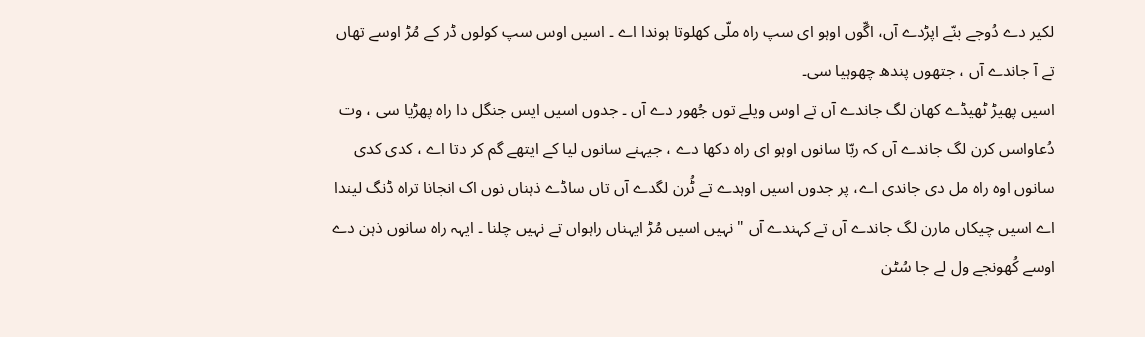لکیر دے دُوجے بنّے اپڑدے آں، اگّوں اوہو ای سپ راہ ملّی کھلوتا ہوندا اے ۔ اسیں اوس سپ کولوں ڈر کے مُڑ اوسے تھاں تے آ جاندے آں ، جتھوں پندھ چھوہیا سی۔
اسیں پھیڑ ٹھیڈے کھان لگ جاندے آں تے اوس ویلے توں جُھور دے آں ۔ جدوں اسیں ایس جنگل دا راہ پھڑیا سی ، وت دُعاواسں کرن لگ جاندے آں کہ ربّا سانوں اوہو ای راہ دکھا دے ، جیہنے سانوں لیا کے ایتھے گم کر دتا اے ، کدی کدی سانوں اوہ راہ مل دی جاندی اے، پر جدوں اسیں اوہدے تے ٹُرن لگدے آں تاں ساڈے ذہناں نوں اک انجانا تراہ ڈنگ لیندا اے اسیں چیکاں مارن لگ جاندے آں تے کہندے آں "نہیں اسیں مُڑ ایہناں راہواں تے نہیں چلنا ۔ ایہہ راہ سانوں ذہن دے اوسے کُھونجے ول لے جا سُٹن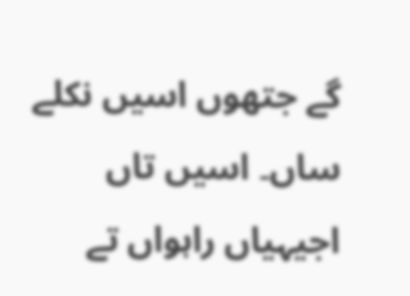گے جتھوں اسیں نکلے ساں۔ اسیں تاں اجیہیاں راہواں تے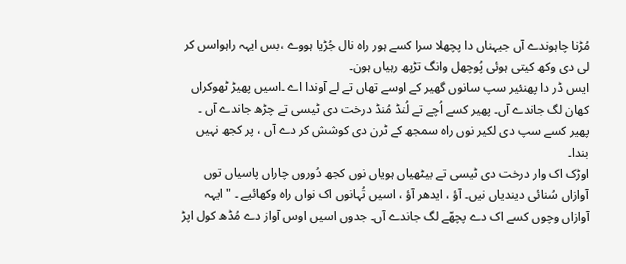مُڑنا چاہوندے آں جیہناں دا پچھلا سرا کسے ہور راہ نال جُڑیا ہووے ،بس ایہہ راہواسں کر لی دی وکھ کیتی ہوئی پُوچھل وانگ تڑپھ رہیاں ہون۔
ایس ڈر دا پھنئیر سپ سانوں گھیر کے اوسے تھاں تے لے آوندا اے ۔اسیں پھیڑ ٹھوکراں کھان لگ جاندے آں۔ پھیر کسے اُچے تے لُنڈ مُنڈ درخت دی ٹیسی تے چڑھ جاندے آں ۔ پھیر کسے سپ دی لکیر نوں راہ سمجھ کے ٹرن دی کوشش کر دے آں ، پر کجھ نہیں بندا۔
اوڑک اک وار درخت دی ٹیسی تے بیٹھیاں ہویاں نوں کجھ دُوروں چاراں پاسیاں توں آوازاں سُنائی دیندیاں نیں۔ آؤ ، ایدھر آؤ ، اسیں تُہانوں اک نواں راہ وکھائیے ۔ "ایہہ آوازاں وچوں کسے اک دے پچھّے لگ جاندے آں۔ جدوں اسیں اوس آواز دے مُڈھ کول اپڑ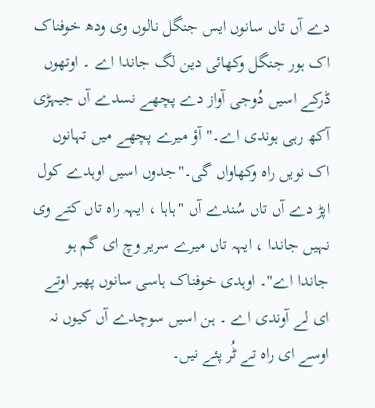دے آں تاں سانوں ایس جنگل نالوں وی ودھ خوفناک اک ہور جنگل وکھائی دین لگ جاندا اے ۔ اوتھوں ڈرکے اسیں دُوجی آواز دے پچھے نسدے آں جیہڑی آکھ رہی ہوندی اے۔"آؤ میرے پچھے میں تہانوں اک نویں راہ وکھاواں گی۔"جدوں اسیں اوہدے کول اپڑ دے آں تاں سُندے آں "ہاہا ، ایہہ راہ تاں کتے وی نہیں جاندا ، ایہہ تاں میرے سریر وچ ای گم ہو جاندا اے"۔ اوہدی خوفناک ہاسی سانوں پھیر اوتے ای لے آوندی اے ۔ ہن اسیں سوچدے آں کیوں نہ اوسے ای راہ تے ٹُر پئے نیں۔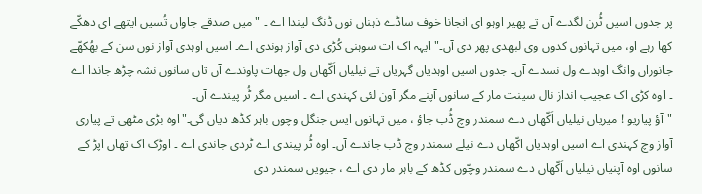پر جدوں اسیں ٹُرن لگدے آں تے پھیر اوہو ای انجانا خوف ساڈے ذہناں نوں ڈنگ لیندا اے ۔ " میں صدقے جاواں تُسیں ایتھے ای دھکّے کھا رہے او، میں تہانوں کدوں وی لبھدی پھر دی آں۔"ایہہ اک ات سوہنی کُڑی دی آواز ہوندی اے۔ اسیں اوہدی آواز نوں سن کے بھُکھّے جانوراں وانگ اوہدے ول نسدے آں۔ جدوں اسیں اوہدیاں گہریاں تے نیلیاں اَکّھاں ول جھات پاوندے آں تاں سانوں نشہ چڑھ جاندا اے ۔ اوہ کڑی اک عجیب انداز نال سینت مار کے سانوں آپنے مگر آون لئی کہندی اے ۔ اسیں مگر ٹُر پیندے آں۔
"آؤ پیاریو ! میریاں نیلیاں اَکّھاں دے سمندر وچ ڈُب جاؤ ، میں تہانوں ایس جنگل وچوں باہر کڈھ دیاں گی۔"اوہ بڑی مٹھی تے پیاری آواز وچ کہندی اے اسیں اوہدیاں اکّھاں دے نیلے سمندر وچ ڈب جاندے آں۔ اوہ ٹُر پیندی اے ٹردی جاندی اے ۔ اوڑک اک تھاں اپڑ کے سانوں اوہ آپنیاں نیلیاں اَکّھاں دے سمندر وچّوں کڈھ کے باہر مار دی اے ، جیویں سمندر دی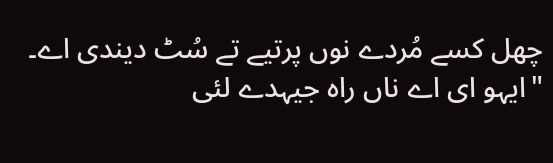چھل کسے مُردے نوں پرتیے تے سُٹ دیندی اے۔
"ایہو ای اے ناں راہ جیہدے لئی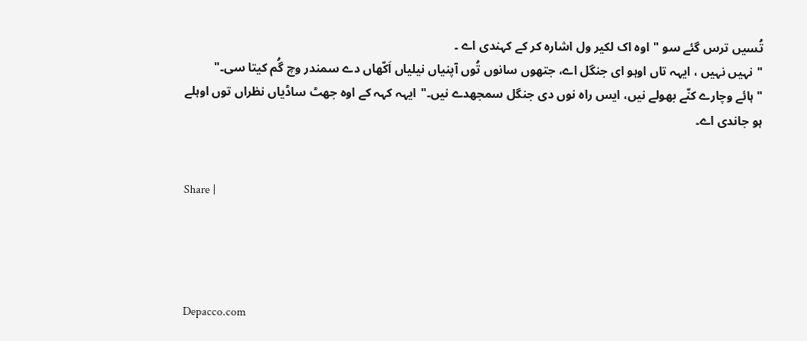تُسیں ترس گئے سو "اوہ اک لکیر ول اشارہ کر کے کہندی اے ۔
"نہیں نہیں ، ایہہ تاں اوہو ای جنگل اے، جتھوں سانوں تُوں آپنیاں نیلیاں اَکّھاں دے سمندر وچ گُم کیتا سی۔"
"ہائے وچارے کنّے بھولے نیں، ایس راہ نوں دی جنگل سمجھدے نیں۔"ایہہ کہہ کے اوہ جھٹ ساڈیاں نظراں توں اوہلے ہو جاندی اے۔


Share |




Depacco.com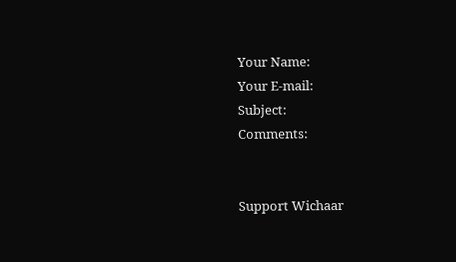Your Name:
Your E-mail:
Subject:
Comments:


Support Wichaar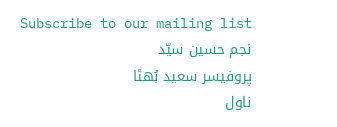Subscribe to our mailing list
نجم حسین سیّد
پروفیسر سعید بُھٹا
ناول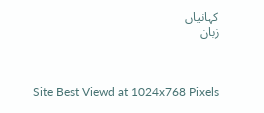کہانیاں
زبان



Site Best Viewd at 1024x768 Pixels